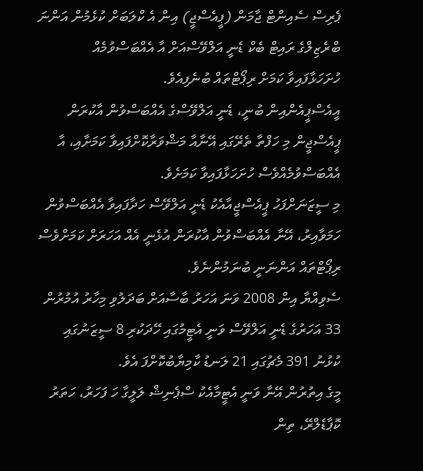ޕެރިސް ސެއިންޓް ޖާމަން (ޕީއެސްޖީ) އިން އެ ކްލަބަށް ކުޅެމުން އަންނަ ބްރެޒިލްގެ ރައިޓް ބެކް ޑެނީ އަލްވޭސްއަށް އާ އެއްބަސްވުމެއް ހުށަހަޅާފައިވާ ކަމަށް ރިޕޯޓްތައް ބުނެފިއެވެ.
އީއެސްޕީއެންއިން ބުނީ، ޑެނީ އަލްވޭސްގެ އެއްބަސްވުން އާކުރަން ޕީއެސްޖީން މި ހަފްތާ ތެރޭގައި އޭނާއާ މަޝްވަރާކޮށްފައިވާ ކަމަށާއި، އާ އެއްބަސްވުމެއްވެސް ހުށަހަޅާފައިވާ ކަމަށެވެ.
މި ސީޒަނަށްފަހު ޕީއެސްޖީއާއެކު ޑެނީ އަލްވޭސް ހަދާފައިވާ އެއްބަސްވުން ހަމަވާއިރު، އޭނާ އެއްބަސްވުން އާކުރަން އުޅެނީ އެއް އަހަރަށް ކަމަށްވެސް ރިޕޯޓްތައް އަންނަނީ ބުނަމުންނެވެ.
ސެވިއްޔާ އިން 2008 ވަނަ އަހަރު ބާސާއަށް ބަދަލުވި މިހާރު އުމުރުން 33 އަހަރުގެ ޑެނީ އަލްވޭސް ވަނީ އެޓީމުގައި ހޭދަކުރި 8 ސީޒަނުގައި ކުޅުނު 391 މެޗުގައި 21 ލަނޑު ކާމިޔާބުކޮށްފަ އެވެ.
މީގެ އިތުރުން އޭނާ ވަނީ އެޓީމާއެކު ސްޕެނިޝް ލަލީގާ ހަ ފަހަރު، ހަތަރު ކޮޕާޑެލްރޭ، ތިން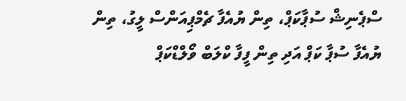ސްޕެނިޝް ސުޕާކަޕް، ތިން ޔުއެފާ ޗެމްޕިއަންސް ލީގު، ތިން ޔުއެފާ ސުޕާ ކަޕް އަދި ތިން ފީފާ ކްލަބް ވޯލްޑްކަޕް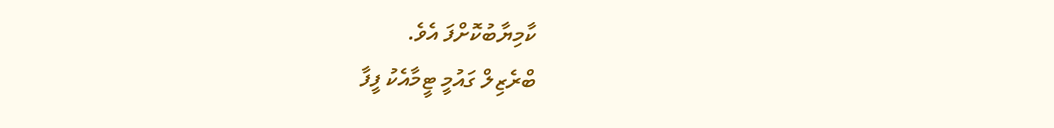ކާމިޔާބުކޮށްފަ އެވެ.
ބްރެޒިލް ގައުމީ ޓީމާއެކު ފީފާ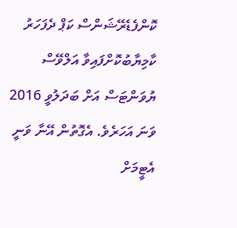ކޮންފެޑެރޭޝަންސް ކަޕް ދެފަހަރު ކާމިޔާބުކޮށްފައިވާ އަލްވޭސް ޔުވަންޓަސް އަށް ބަދަލުވީ 2016 ވަނަ އަހަރެވެ. އެގޮތުން އޭނާ ވަނީ އެޓީމަށް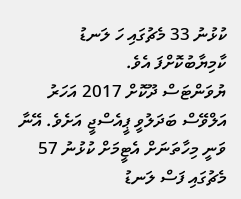ކުޅުނު 33 މެޗުގައި ހަ ލަނޑު ކާމިޔާބުކޮށްފަ އެވެ.
ޔުވަންޓަސް ދޫކޮށް 2017 އަހަރު އަލްވޭސް ބަދަލުވީ ޕީއެސްޖީ އަށެވެ. އޭނާ ވަނީ މިހާތަނަށް އެޓީމަށް ކުޅުނު 57 މެޗުގައި ފަސް ލަނޑު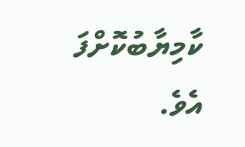ކާމިޔާބުކޮށްފަ އެވެ.